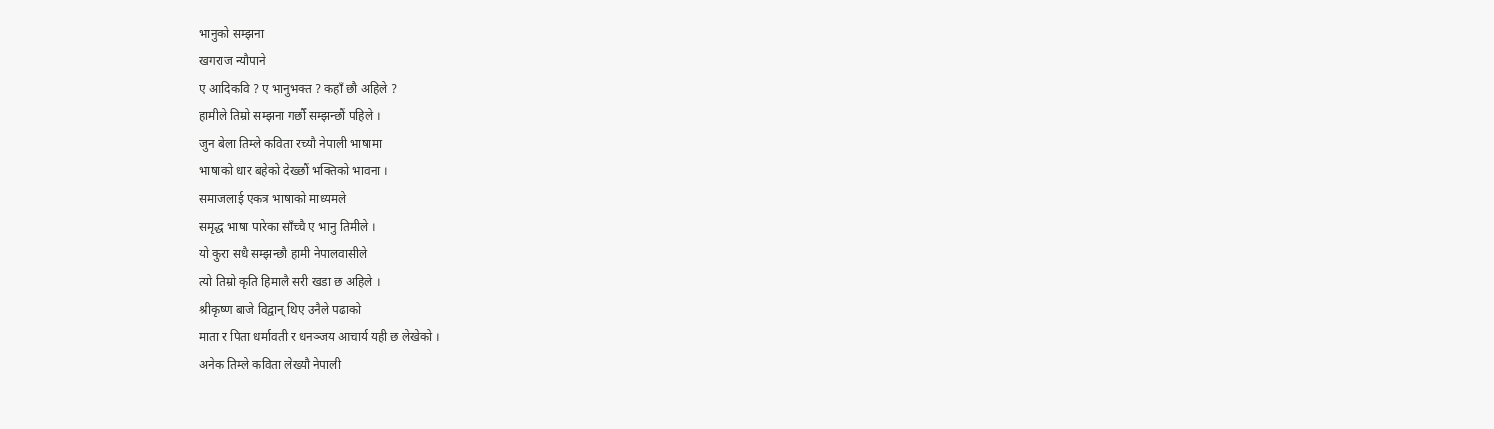भानुको सम्झना
खगराज न्यौपाने
ए आदिकवि ? ए भानुभक्त ? कहाँ छौ अहिले ?
हामीले तिम्रो सम्झना गर्छौं सम्झन्छौं पहिले ।
जुन बेला तिम्ले कविता रच्यौ नेपाली भाषामा
भाषाको धार बहेको देख्छौं भक्तिको भावना ।
समाजलाई एकत्र भाषाको माध्यमले
समृद्ध भाषा पारेका साँच्चै ए भानु तिमीले ।
यो कुरा सधै सम्झन्छौ हामी नेपालवासीले
त्यो तिम्रो कृति हिमालै सरी खडा छ अहिले ।
श्रीकृष्ण बाजे विद्वान् थिए उनैले पढाको
माता र पिता धर्मावती र धनञ्जय आचार्य यही छ लेखेको ।
अनेक तिम्ले कविता लेख्यौ नेपाली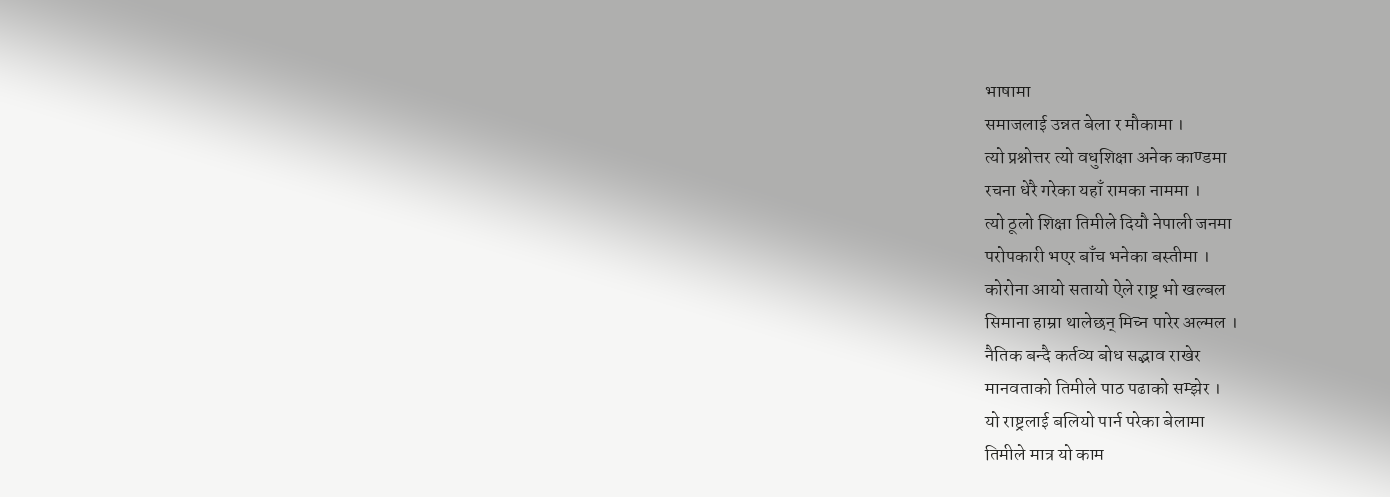भाषामा
समाजलाई उन्नत बेला र मौकामा ।
त्यो प्रश्नोत्तर त्यो वधुशिक्षा अनेक काण्डमा
रचना धेरै गरेका यहाँ रामका नाममा ।
त्यो ठूलो शिक्षा तिमीले दियौ नेपाली जनमा
परोपकारी भएर बाँच भनेका बस्तीमा ।
कोरोना आयो सतायो ऐले राष्ट्र भो खल्बल
सिमाना हाम्रा थालेछन् मिच्न पारेर अल्मल ।
नैतिक बन्दै कर्तव्य बोध सद्भाव राखेर
मानवताको तिमीले पाठ पढाको सम्झेर ।
यो राष्ट्रलाई बलियो पार्न परेका बेलामा
तिमीले मात्र यो काम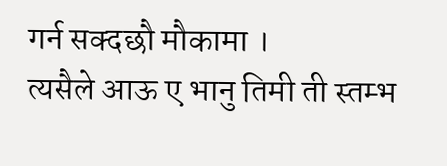गर्न सक्दछौ मौकामा ।
त्यसैले आऊ ए भानु तिमी ती स्तम्भ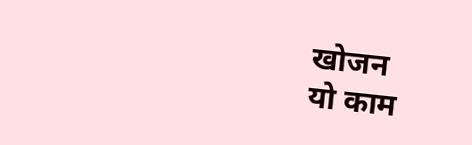खोजन
यो काम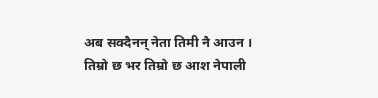अब सक्दैनन् नेता तिमी नै आउन ।
तिम्रो छ भर तिम्रो छ आश नेपाली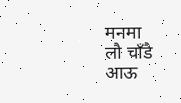मनमा
लौ चाँडै आऊ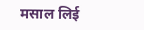मसाल लिई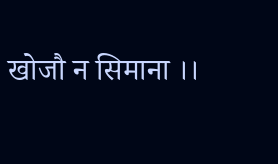खोजौ न सिमाना ।।